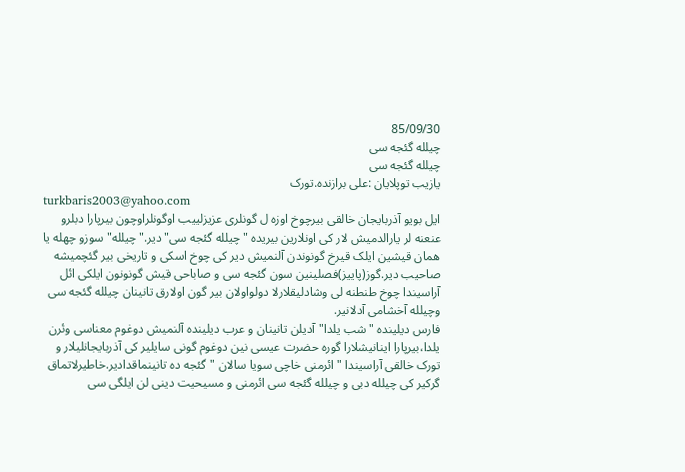85/09/30
چیلله گئجه سی
چیلله گئجه سی
یازیب توپلایان :علی برازنده.تورک
turkbaris2003@yahoo.com
ایل بویو آذربایجان خالقی بیرچوخ اوزه ل گونلری عزیزلییب اوگونلراوچون بیرپارا دبلرو عنعنه لر یارالدمیش لار کی اونلارین بیریده "چیلله گئجه سی"دیر."چیلله"سوزو چهله یا همان قیشین ایلک قیرخ گونوندن آلنمیش دیر کی چوخ اسکی و تاریخی بیر گئچمیشه صاحیب دیر.گوز(پاییز)فصلینین سون گئجه سی و صاباحی قیش گونونون ایلکی ائل آراسیندا چوخ طنطنه لی وشادلیقلارلا دولواولان بیر گون اولارق تانینان چیلله گئجه سی وچیلله آخشامی آدلانیر.
فارس دیلینده "شب یلدا"آدیلن تانینان و عرب دیلینده آلنمیش دوغوم معناسی وئرن یلدا،بیرپارا اینانیشلارا گوره حضرت عیسی نین دوغوم گونی سایلیر کی آذربایجانلیلار و تورک خالقی آراسیندا "ائرمنی خاچی سویا سالان "گئجه ده تانینماقدادیر.خاطیرلاتماق گرکیر کی چیلله دبی و چیلله گئجه سی ائرمنی و مسیحیت دینی لن ایلگی سی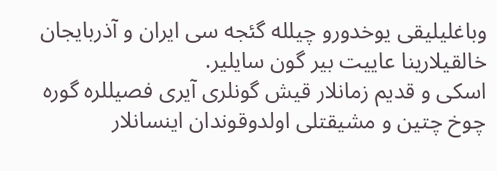وباغلیلیقی یوخدورو چیلله گئجه سی ایران و آذربایجان خالقیلارینا عاییت بیر گون سایلیر.
اسکی و قدیم زمانلار قیش گونلری آیری فصیللره گوره چوخ چتین و مشیقتلی اولدوقوندان اینسانلار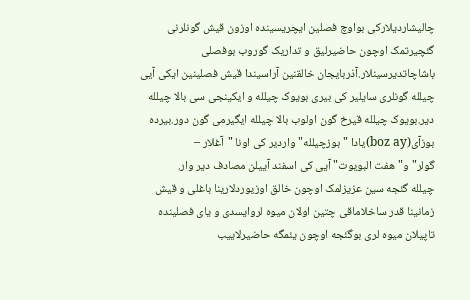چالیشاردیلارکی بواوچ فصلین ایچریسینده اوزون قیش گونلرنی گئچیرتمک اوچون حاضیرلیق و تداریک گوروب بوفصلی باشاچاتدیرسینلار.آذربایجان خالقنین آراسیندا قیش فصلینین ایکی آیی چیلله گونلری سایلیر کی بیری بویوک چیلله و ایکینجی سی بالا چیلله دیر.بویوک چیلله قیرخ گون اولوب بالا چیلله ایگیرمی گون دور.بیرده بوزآی(boz ay)یادا "بوزچیلله" واردیر کی اونا "آغلار – گولر"و"هفت البویوت" آیی کی اسفند آییلن مصادف دیر وار.
چیلله گئجه سین عزیزلمک اوچون خالق اوزیوردلارینا باغلی و قیش زمانینا قدر ساخلاماقی چتین اولان میوه لروایسدی و یای فصلینده تاپیلان میوه لری بوگئجه اوچون یئمگه حاضیرلاییب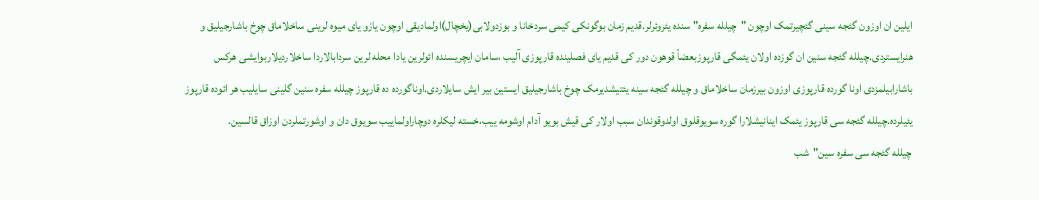ایلین ان اوزون گئجه سینی گئچیرتمک اوچون "چیلله سفره" سنده یئروئرلر.قدیم زمان بوگونکی کیمی سردخانا و بوزدولابی(یخچال)اولمادیقی اوچون یازو یای میوه لرینی ساخلاماق چوخ باشارجیلیق و هنرایستردی.چیلله گئجه سنین ان گوزده اولان یئمگی قارپوزبعضاً قوهون دور کی قدیم یای فصلینده قارپوزی آلیب ،سامان ایچریسنده ائولرین یادا محله لرین سردابالاردا ساخلاردیلاربوایشی هرکس باشارابیلمزدی اونا گورده قارپوزی اوزون بیرزمان ساخلاماق و چیلله گئجه سینه یئتیشدیرمک چوخ باشارجیلیق ایستین بیر ایش سایلاردی.اوناگورده ده قارپوز چیلله سفره سنین گلینی سایلیب هر ائوده قارپوز یئیلرده.چیلله گئجه سی قارپوز یئمک اینانیشلارا گوره سویوقلوق اولدوقوندان سبب اولار کی قیش بویو آدام اوشومه ییب،خسته لیکلره دوچاراولماییب سویوق دان و اوشورتملردن اوزاق قالسین.
چیلله گئجه سی سفره سین"شب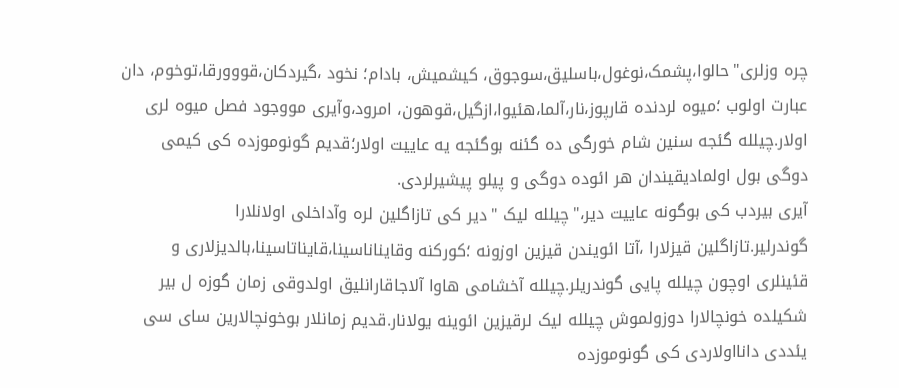چره وزلری"حالوا،پشمک،نوغول،باسلیق،سوجوق، کیشمیش، بادام؛ نخود ،گیردکان،قووورقا،توخوم، دان عبارت اولوب ؛میوه لردنده قارپوز،نار،آلما،هئیوا،ازگیل،قوهون، امرود،وآیری مووجود فصل میوه لری اولار.چیلله گئجه سنین شام خورگی ده گئنه بوگئجه یه عاییت اولار؛قدیم گونوموزده کی کیمی دوگی بول اولمادیقیندان هر ائوده دوگی و پیلو پیشیرلردی.
آیری بیردب کی بوگونه عاییت دیر،"چیلله لیک "دیر کی تازاگلین لره وآداخلی اولانلارا گوندرلیر.تازاگلین قیزلارا ،آتا ائویندن قیزین اوزونه ؛کورکنه وقایناناسینا،قایناتاسینا،بالدیزلاری و قئینلری اوچون چیلله پایی گوندریلر.چیلله آخشامی هاوا آلاجاقارانلیق اولدوقی زمان گوزه ل بیر شکیلده خونچالارا دوزولموش چیلله لیک لرقیزین ائوینه یولانار.قدیم زمانلار بوخونچالارین سای سی یئددی دانااولاردی کی گونوموزده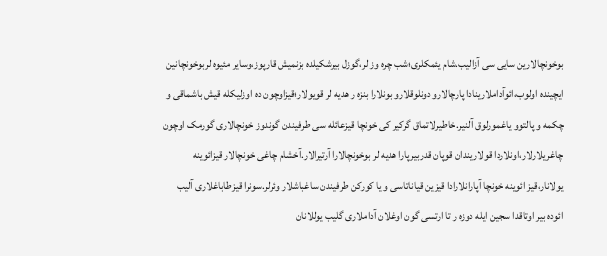بوخونچالارین سایی سی آزالیب.شام یئمکلری؛شب چره وز لر،گوزل بیرشکیلده بزنمیش قارپوز،وسایر مئیوه لربوخونچانین ایچینده اولوب،ائوآداملارینادا پارچالارو دونلوقلارو بونلارا بنزه ر هدیه لر قویولار؛قیزاوچون ده اوزلیکله قیش باشماقی و چکمه و پالتوو یاغمورلوق آلنیر.خاطیرلاتماق گرکیر کی خونچا قیزعائله سی طرفیندن گوندوز خونچالاری گورمک اوچون چاغریلارلار،اونلاردا قولاریندان قوپان قدربیرپارا هدیه لر بوخونچالارا آرتیرالار.آخشام چاغی خونچالار قیزائوینه یولانار،قیز ائوینه خونچا آپارانلارادا قیزین قیاناتاسی و یا کورکن طرفیندن ساغباشلار وئرلر.سونرا قیزطاباغلاری آلیب ائوده بیر اوتاقدا سجین ایله دوزه ر تا ارتسی گون اوغلان آداملاری گلیب یوللانان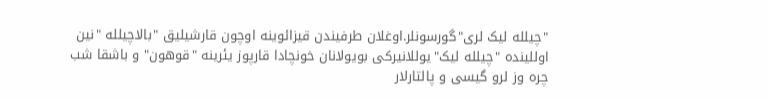"چیلله لیک لری"گورسونلر.اوغلان طرفیندن قیزائوینه اوچون قارشیلیق "بالاچیلله "نین اوللینده "چیلله لیک"یوللانیرکی بویولانان خونچادا قارپوز یئرینه "قوهون" و باشقا شب چره وز لرو گیسی و پالتارلار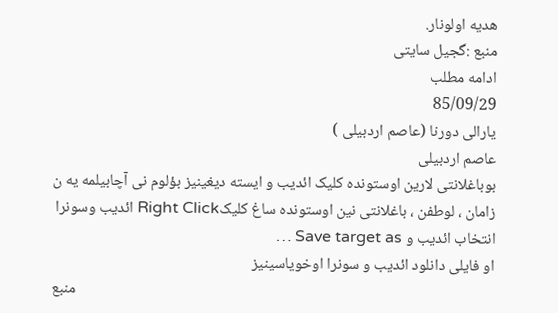هدیه اولونار.
منبع :گجیل سایتی
ادامه مطلب
85/09/29
یارالی دورنا (عاصم اردبیلی )
عاصم اردبیلی
بوباغلانتی لارین اوستونده کلیک ائدیب و ایسته دیغینیز بؤلوم نی آچابیلمه یه ن زامان ، لوطفن ، باغلانتی نین اوستونده ساغ کلیکRight Click ائدیب وسونرا
انتخاب ائدیب و Save target as …
او فایلی دانلود ائدیب و سونرا اوخویاسینیز
منبع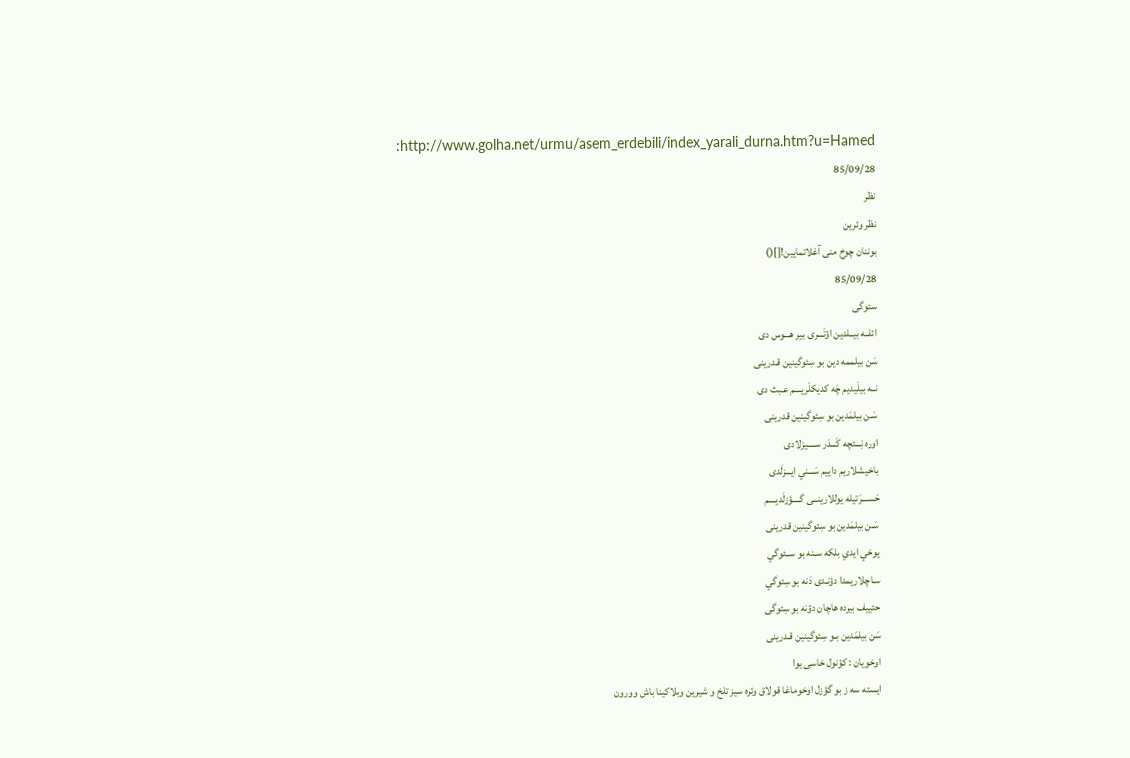:http://www.golha.net/urmu/asem_erdebili/index_yarali_durna.htm?u=Hamed
85/09/28
نظر
نظر وئرین
بوننان چوخ منی آغلاتمایین![]()
85/09/28
سئوگی
ائلــه بيــلدين اؤتَـــری بير هـــوس دی
سَن بيلممه دين بو سِئوگينين قـدرينی
نــه بيلَيديم چَه کديکلَريــــم عـبث دی
سَـن بيلمَدين بو سِئوگينين قدرينی
اوره نِـــئچه كَـــدَر ســــيزلادی
باخيشلاريم داييم سَـــني ايـــزلَدی
حَســـرَتيله يوللارينــی گــــؤزلَديــــم
سَـن بيلمَدين بو سِئوگينين قدرينی
يوخي ايدي بلكه سـنه بو ســئوگي
سـاچلاريمدا دؤنـدی دَنه بو سِئوگي
حئييف بيرده هاچان دؤنه بو سِئوگی
سَن بيلمَدين بـو سِئوگينين قـدرينی
اوخویان : کؤنول خاسی یوا
ایسته سه ز بو گؤزل اوخوماغا قولاق وئره سیز تلخ و شیرین وبلاکینا باش وورون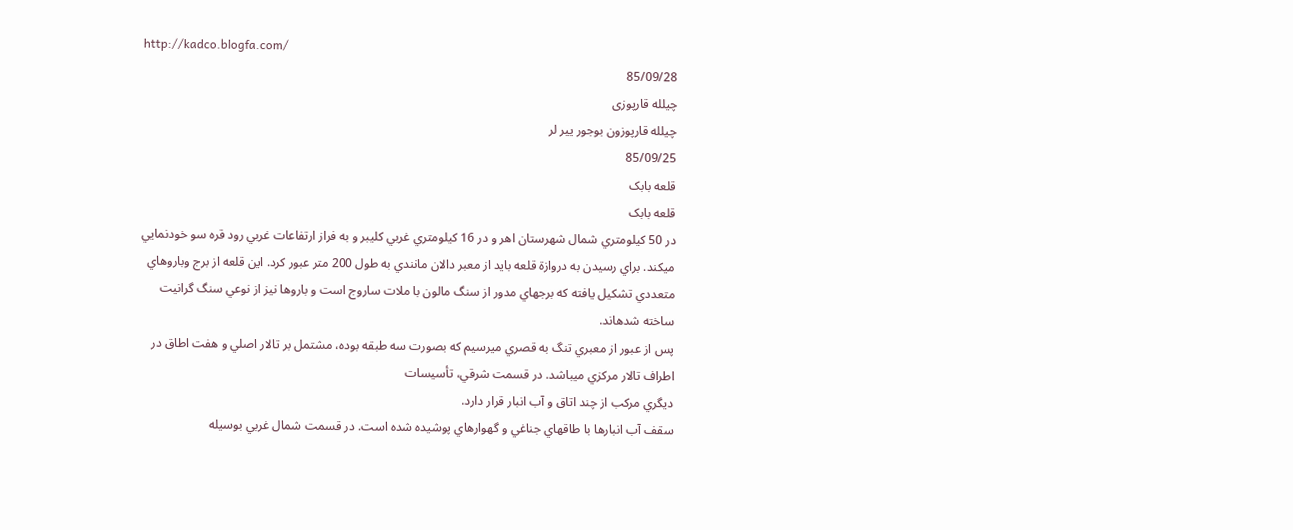http://kadco.blogfa.com/
85/09/28
چیلله قارپوزی
چیلله قارپوزون بوجور ییر لر
85/09/25
قلعه بابک
قلعه بابک
در 50 كيلومتري شمال شهرستان اهر و در 16 كيلومتري غربي كليبر و به فراز ارتفاعات غربي رود قره سو خودنمايي ميكند. براي رسيدن به دروازة قلعه بايد از معبر دالان مانندي به طول 200 متر عبور كرد. اين قلعه از برج وباروهاي متعددي تشكيل يافته كه برجهاي مدور از سنگ مالون با ملات ساروج است و باروها نيز از نوعي سنگ گرانيت ساخته شدهاند.
پس از عبور از معبري تنگ به قصري ميرسيم كه بصورت سه طبقه بوده، مشتمل بر تالار اصلي و هفت اطاق در اطراف تالار مركزي ميباشد. در قسمت شرقي، تأسيسات
ديگري مركب از چند اتاق و آب انبار قرار دارد.
سقف آب انبارها با طاقهاي جناغي و گهوارهاي پوشيده شده است. در قسمت شمال غربي بوسيله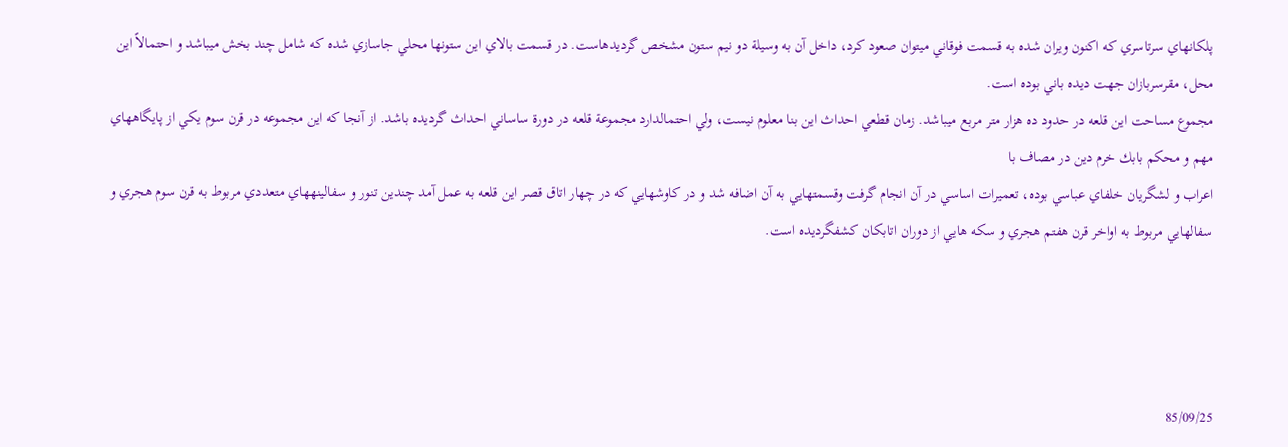پلكانهاي سرتاسري كه اكنون ويران شده به قسمت فوقاني ميتوان صعود كرد، داخل آن به وسيلة دو نيم ستون مشخص گرديدهاست. در قسمت بالاي اين ستونها محلي جاسازي شده كه شامل چند بخش ميباشد و احتمالاً اين محل، مقرسربازان جهت ديده باني بوده است.
مجموع مساحت اين قلعه در حدود ده هزار متر مربع ميباشد. زمان قطعي احداث اين بنا معلوم نيست، ولي احتمالدارد مجموعة قلعه در دورة ساساني احداث گرديده باشد. از آنجا كه اين مجموعه در قرن سوم يكي از پايگاههاي مهم و محكم بابك خرم دين در مصاف با
اعراب و لشگريان خلفاي عباسي بوده، تعميرات اساسي در آن انجام گرفت وقسمتهايي به آن اضافه شد و در كاوشهايي كه در چهار اتاق قصر اين قلعه به عمل آمد چندين تنور و سفالينههاي متعددي مربوط به قرن سوم هجري و سفالهايي مربوط به اواخر قرن هفتم هجري و سكه هايي از دوران اتابكان كشفگرديده است.




85/09/25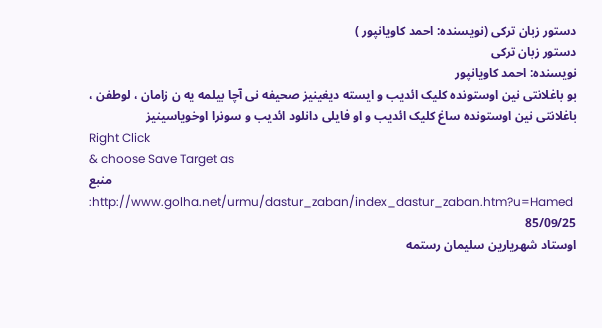دستور زبان ترکی (نویسنده: احمد کاویانپور )
دستور زبان ترکی
نویسنده: احمد کاویانپور
بو باغلانتی نین اوستونده کلیک ائدیب و ایسته دیغینیز صحیفه نی آچا بیلمه یه ن زامان ، لوطفن ، باغلانتی نین اوستونده ساغ کلیک ائدیب و او فایلی دانلود ائدیب و سونرا اوخویاسینیز
Right Click
& choose Save Target as
منبع :http://www.golha.net/urmu/dastur_zaban/index_dastur_zaban.htm?u=Hamed
85/09/25
اوستاد شهریارین سلیمان رستمه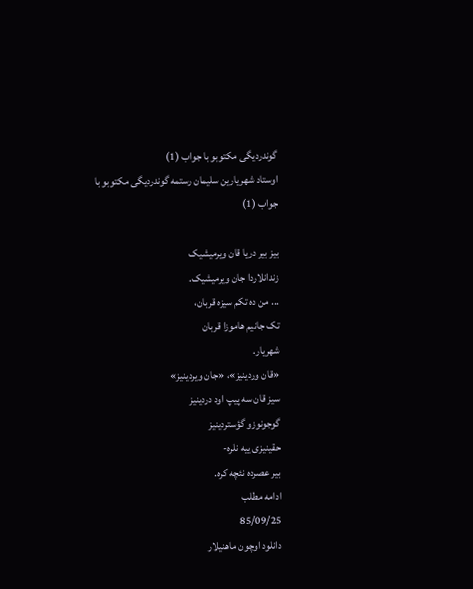گوندردیگی مکتوبو با جواب (1)
اوستاد شهریارین سلیمان رستمه گوندردیگی مکتوبو با جواب (1)

بیز بیر دریا قان ویرمیشیک
زندانلاردا جان ویرمیشیک.
... من ده تکم سیزه قربان،
تک جانیم هاموزا قربان
شهریار.
«قان وردینیز»، «جان ویردینیز»
سیز قان سه پیپ اود دردینیز
گوجونوزو گؤستردینیز
حقینیزی ییه نلره-
بیر عصرده نئچه کره.
ادامه مطلب
85/09/25
دانلود اوچون ماهنیلار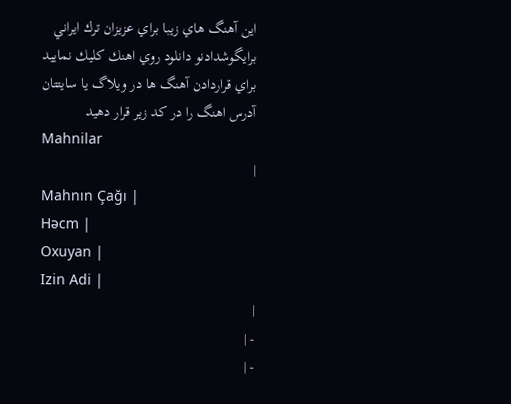اين آهنگ هاي زيبا براي عزيزان ترك ايراني برايگوشدادنو دانلود روي اهنك كليك نماييد
براي قراردادن آهنگ ها در ويلاگ يا سايتتان آدرس اهنگ را در كد زير قرار دهيد
Mahnilar
|
Mahnın Çağı |
Həcm |
Oxuyan |
Izin Adi |
|
- |
- |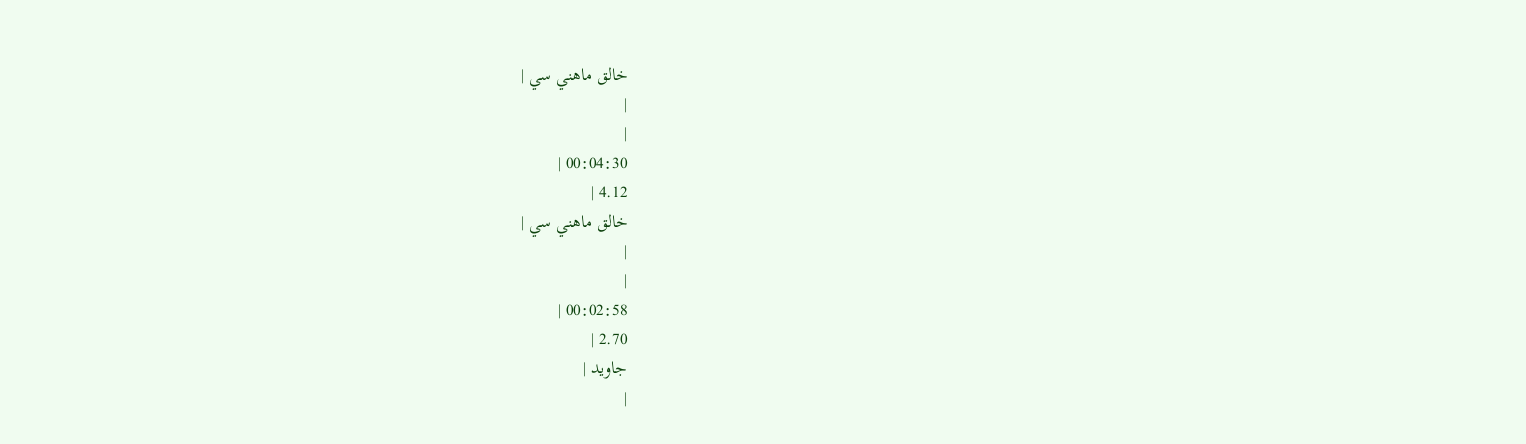خالق ماهني سي |
|
|
00:04:30 |
4.12 |
خالق ماهني سي |
|
|
00:02:58 |
2.70 |
جاويد |
|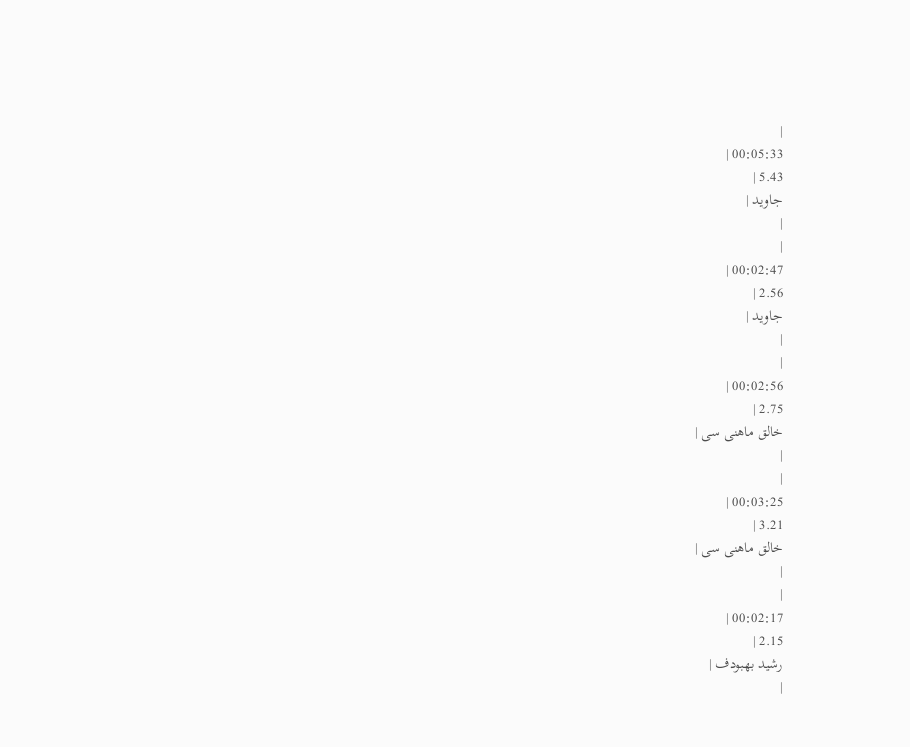|
00:05:33 |
5.43 |
جاويد |
|
|
00:02:47 |
2.56 |
جاويد |
|
|
00:02:56 |
2.75 |
خالق ماهنی سی |
|
|
00:03:25 |
3.21 |
خالق ماهنی سی |
|
|
00:02:17 |
2.15 |
رشيد بهبودف |
|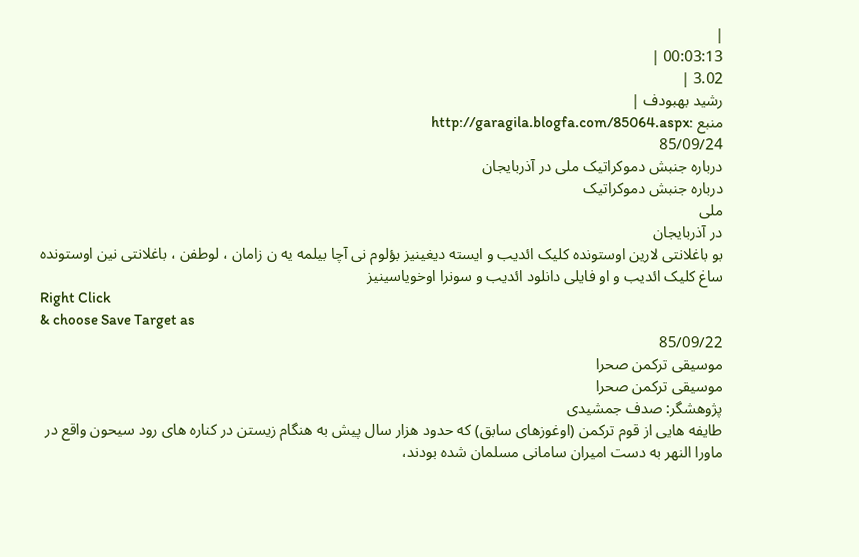|
00:03:13 |
3.02 |
رشيد بهبودف |
منبع :http://garagila.blogfa.com/85064.aspx
85/09/24
درباره جنبش دموکراتیک ملی در آذربایجان
درباره جنبش دموکراتیک
ملی
در آذربایجان
بو باغلانتی لارین اوستونده کلیک ائدیب و ایسته دیغینیز بؤلوم نی آچا بیلمه یه ن زامان ، لوطفن ، باغلانتی نین اوستونده ساغ کلیک ائدیب و او فایلی دانلود ائدیب و سونرا اوخویاسینیز
Right Click
& choose Save Target as
85/09/22
موسیقی تركمن صحرا
موسیقی تركمن صحرا
پژوهشگر: صدف جمشیدی
طایفه هایی از قوم تركمن (اوغوزهای سابق) كه حدود هزار سال پیش به هنگام زیستن در كناره های رود سیحون واقع در ماورا النهر به دست امیران سامانی مسلمان شده بودند،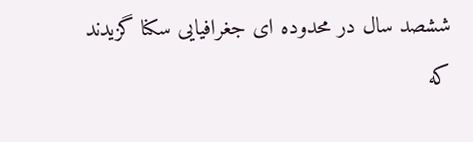ششصد سال در محدوده ای جغرافیایی سكنا گزیدند كه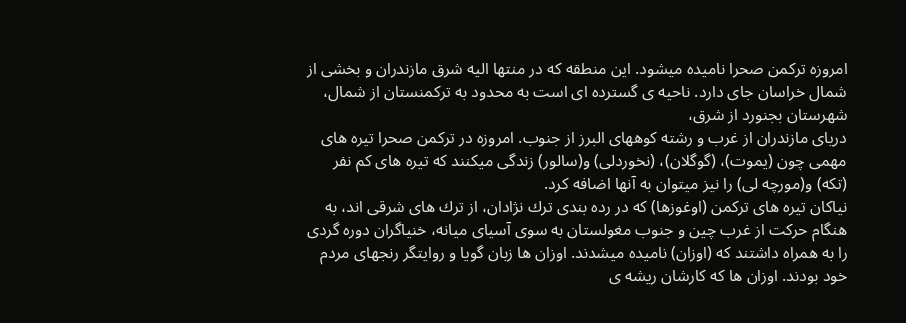امروزه تركمن صحرا نامیده میشود. این منطقه كه در منتها الیه شرق مازندران و بخشی از شمال خراسان جای دارد. ناحیه ی گسترده ای است به محدود به تركمنستان از شمال، شهرستان بجنورد از شرق،
دریای مازندران از غرب و رشته كوههای البرز از جنوب. امروزه در تركمن صحرا تیره های مهمی چون (یموت)، (گوگلان)، (نخوردلی) و(سالور) زندگی میكنند كه تیره های كم نفر (تكه) و(مورچه لی) را نیز میتوان به آنها اضافه كرد.
نیاكان تیره های تركمن (اوغوزها) كه در رده بندی ترك نژادان، از ترك های شرقی اند، به هنگام حركت از غرب چین و جنوب مغولستان به سوی آسیای میانه، خنیاگران دوره گردی را به همراه داشتند كه (اوزان) نامیده میشدند. اوزان ها زبان گویا و روایتگر رنجهای مردم خود بودند. اوزان ها كه كارشان ریشه ی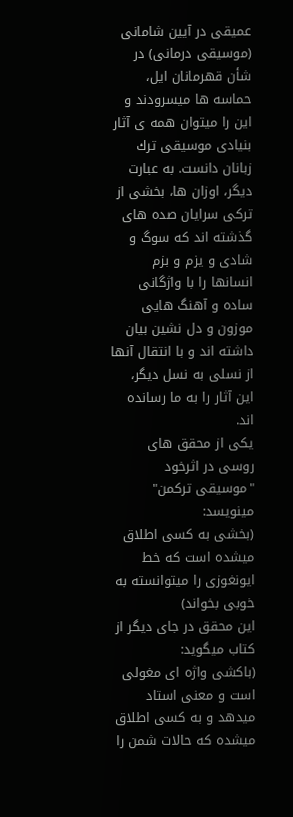عمیقی در آیین شامانی (موسیقی درمانی) در شأن قهرمانان ایل، حماسه ها میسرودند و این را میتوان همه ی آثار بنیادی موسیقی ترك زبانان دانست. به عبارت دیگر، اوزان ها، بخشی از تركی سرایان صده های گذشته اند كه سوگ و شادی و یزم و بزم انسانها را با واژگانی ساده و آهنگ هایی موزون و دل نشین بیان داشته اند و با انتقال آنها از نسلی به نسل دیگر، این آثار را به ما رسانده اند.
یكی از محقق های روسی در اثرخود "موسیقی تركمن" مینویسد:
(بخشی به كسی اطلاق میشده است كه خط ایونغوزی را میتوانسته به خوبی بخواند)
این محقق در جای دیگر از كتاب میگوید:
(باكشی واژه ای مغولی است و معنی استاد میدهد و به كسی اطلاق میشده كه حالات شمن را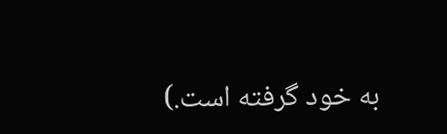به خود گرفته است.)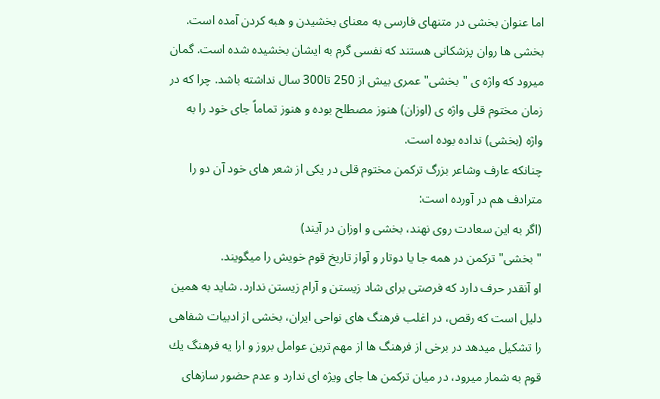اما عنوان بخشی در متنهای فارسی به معنای بخشیدن و هبه كردن آمده است.
بخشی ها روان پزشكانی هستند كه نفسی گرم به ایشان بخشیده شده است. گمان میرود كه واژه ی "بخشی" عمری بیش از 250 تا300 سال نداشته باشد. چرا كه در زمان مختوم قلی واژه ی (اوزان) هنوز مصطلح بوده و هنوز تماماً جای خود را به واژه (بخشی) نداده بوده است.
چنانكه عارف وشاعر بزرگ تركمن مختوم قلی در یكی از شعر های خود آن دو را مترادف هم در آورده است:
(اگر به این سعادت روی نهند، بخشی و اوزان در آیند)
"بخشی" تركمن در همه جا یا دوتار و آواز تاریخ قوم خویش را میگویند.
او آنقدر حرف دارد كه فرصتی برای شاد زیستن و آرام زیستن ندارد. شاید به همین دلیل است كه رقص، در اغلب فرهنگ های نواحی ایران، بخشی از ادبیات شفاهی را تشكیل میدهد در برخی از فرهنگ ها از مهم ترین عوامل بروز و ارا یه فرهنگ یك قوم به شمار میرود، در میان تركمن ها جای ویژه ای ندارد و عدم حضور سازهای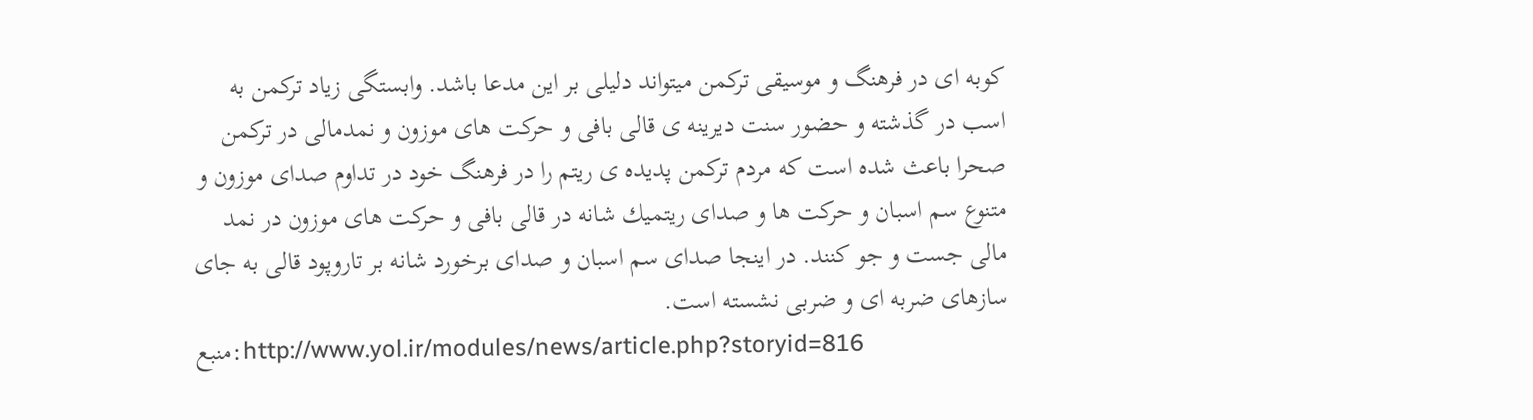كوبه ای در فرهنگ و موسیقی تركمن میتواند دلیلی بر این مدعا باشد. وابستگی زیاد تركمن به اسب در گذشته و حضور سنت دیرینه ی قالی بافی و حركت های موزون و نمدمالی در تركمن صحرا باعث شده است كه مردم تركمن پدیده ی ریتم را در فرهنگ خود در تداوم صدای موزون و متنوع سم اسبان و حركت ها و صدای ریتمیك شانه در قالی بافی و حركت های موزون در نمد مالی جست و جو كنند. در اینجا صدای سم اسبان و صدای برخورد شانه بر تاروپود قالی به جای سازهای ضربه ای و ضربی نشسته است.
منبع:http://www.yol.ir/modules/news/article.php?storyid=816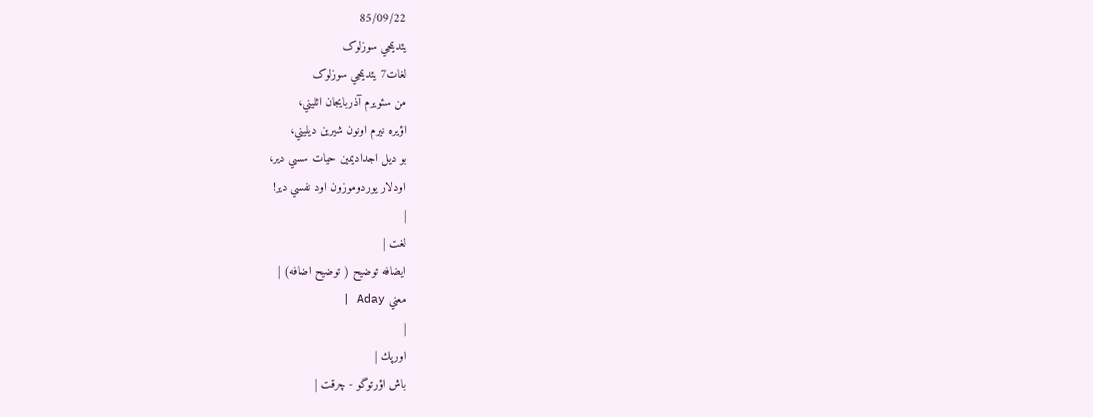85/09/22
يئديمجي سوزلوک
لغات7 يئديمجي سوزلوک
من سئويرم آذربايجان ائليني،
اؤيره نيرم اونون شيرين ديليني،
بو ديل اجداديمين حيات سسي دير،
اودلار يوردوموزون اود نفسي دير!
|
لغت |
ايضافه توضيح ( توضيح اضافه) |
معني Aday |
|
اورپك |
باش اؤرتوگو - چرقت |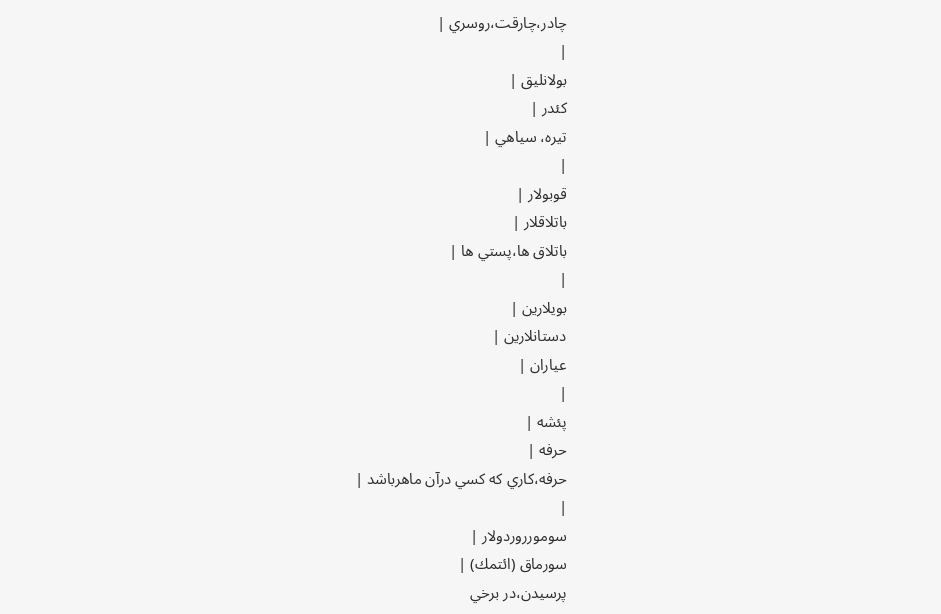چادر،چارقت،روسري |
|
بولانليق |
كئدر |
تيره، سياهي |
|
قوبولار |
باتلاقلار |
باتلاق ها،پستي ها |
|
بويلارين |
دستانلارين |
عياران |
|
پئشه |
حرفه |
حرفه،كاري كه كسي درآن ماهرباشد |
|
سومورروردولار |
سورماق (ائتمك) |
پرسيدن،در برخي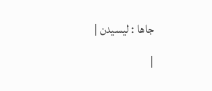جاها : ليسيدن |
|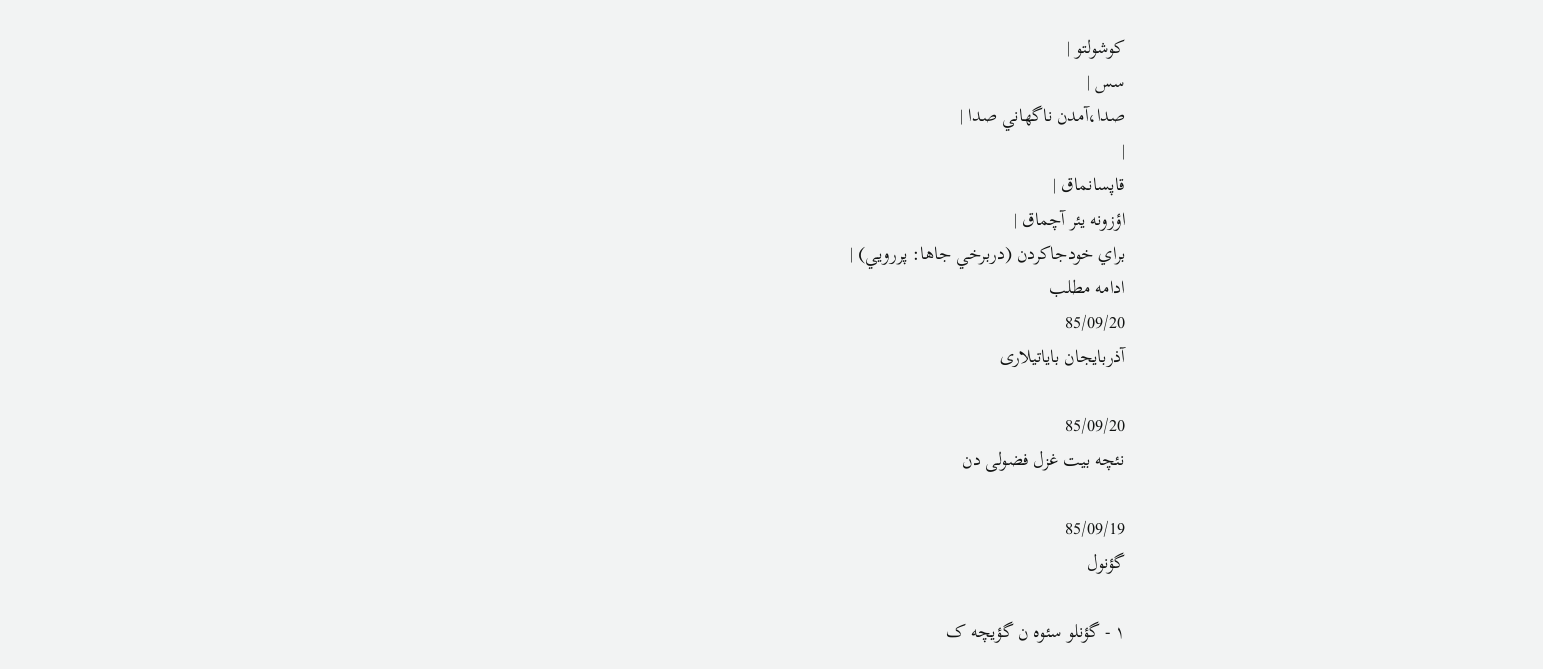كوشولتو |
سس |
صدا،آمدن ناگهاني صدا |
|
قاپسانماق |
اؤزونه يئر آچماق |
براي خودجاكردن (دربرخي جاها: پررويي) |
ادامه مطلب
85/09/20
آذربایجان بایاتیلاری

85/09/20
نئچه بیت غزل فضولی دن

85/09/19
گؤنول

۱ - گؤنلو سئوه ن گؤیچه ک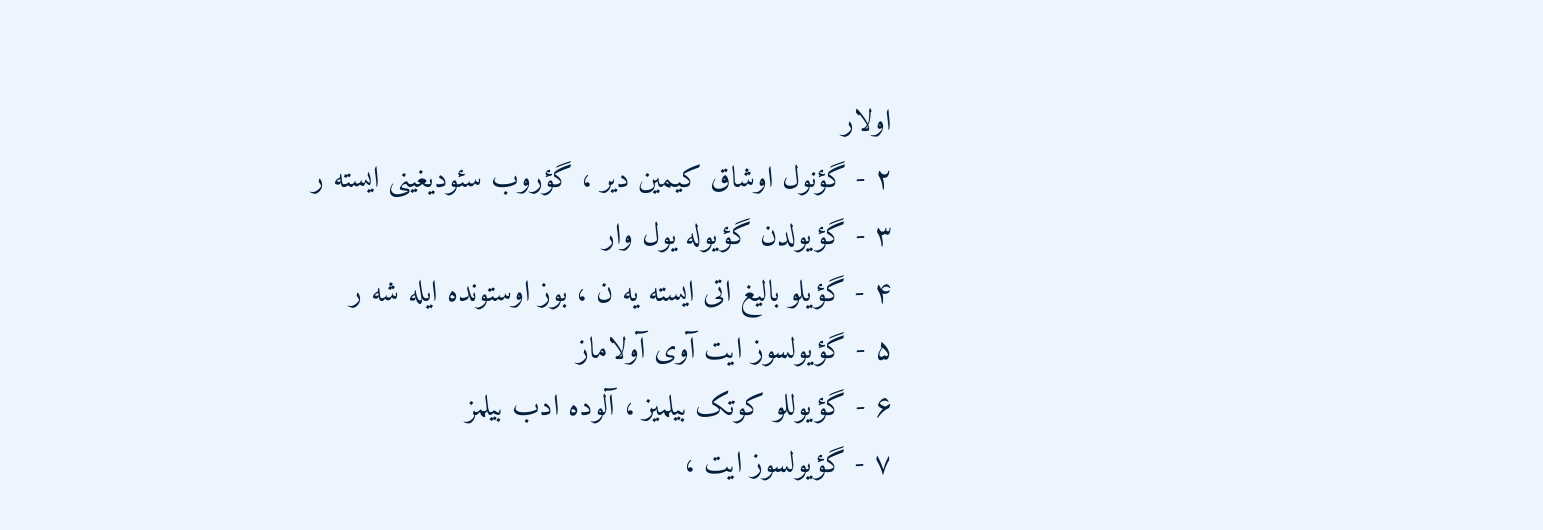اولار
۲ - گؤنول اوشاق کیمین دیر ، گؤروب سئودیغینی ایسته ر
۳ - گؤیولدن گؤیوله یول وار
۴ - گؤیلو بالیغ اتی ایسته یه ن ، بوز اوستونده ایله شه ر
۵ - گؤیولسوز ایت آوی آولاماز
۶ - گؤیوللو کوتک بیلمیز ، آلوده ادب بیلمز
۷ - گؤیولسوز ایت ،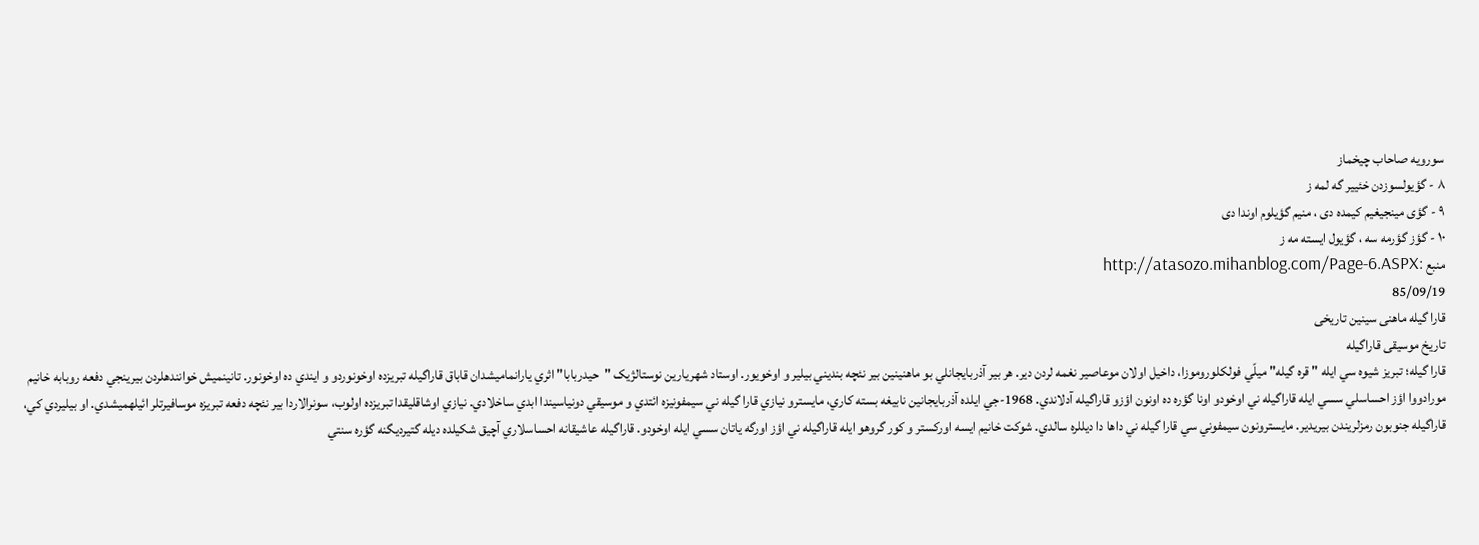سورویه صاحاب چیخماز
۸ - گؤیولسوزدن خئییر گه لمه ز
۹ - گؤی مینجیغیم کیمده دی ، منیم گؤیلوم اوندا دی
۱۰ - گؤز گؤرمه سه ، گؤیول ایسته مه ز
منبع :http://atasozo.mihanblog.com/Page-6.ASPX
85/09/19
قارا گیله ماهنی سینین تاریخی
تاریخ موسیقی قاراگیله
قارا گيله؛ تبريز شيوه سي ايله " قره گيله" ميلّي فولکلوروموزا، داخيل اولان موعاصير نغمه لردن دير. هر بير آذربايجانلي بو ماهنينين بير نئچه بنديني بيلير و اوخويور. اوستاد شهريارين نوستالژيک "حيدربابا" اثري يارانماميشدان قاباق قاراگيله تبريزده اوخونوردو و ايندي ده اوخونور. تانينميش خوانندهلردن بيرينجي دفعه روبابه خانيم مورادووا اؤز احساسلي سسي ايله قاراگيله ني اوخودو اونا گؤره ده اونون اؤزو قاراگيله آدلاندي. 1968-جي ايلده آذربايجانين نابيغه بسته کاري، مايسترو نيازي قارا گيله ني سيمفونيزه ائتدي و موسيقي دونياسيندا ابدي ساخلادي. نيازي اوشاقليقدا تبريزده اولوب، سونرالاردا بير نئچه دفعه تبريزه موسافيرتلر ائيلهميشدي. او بيليردي کي، قاراگيله جنوبون رمزلريندن بيريدير. مايسترونون سيمفوني سي قارا گيله ني داها دا ديللره سالدي. شوکت خانيم ايسه اورکستر و کور گروهو ايله قاراگيله ني اؤز اورگه ياتان سسي ايله اوخودو. قاراگيله عاشيقانه احساسلاري آچيق شکيلده ديله گتيرديگنه گؤره سنتي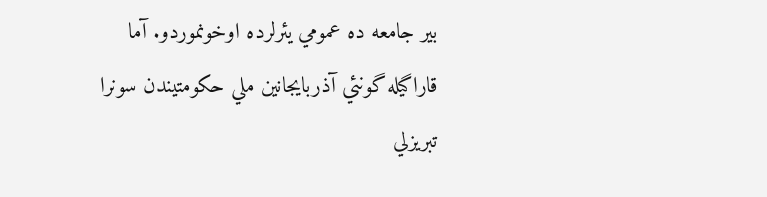بير جامعه ده عمومي يئرلرده اوخونموردو. آما قاراگيله گونئي آذربايجانين ملي حکومتيندن سونرا تبريزلي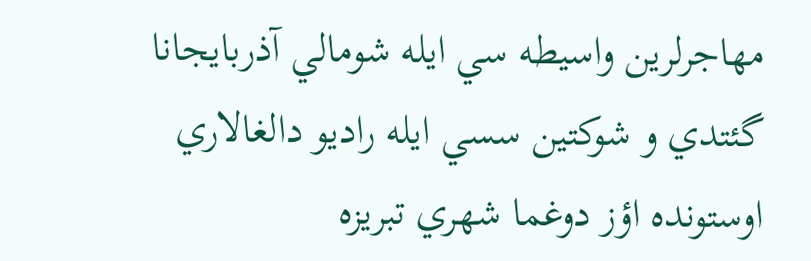مهاجرلرين واسيطه سي ايله شومالي آذربايجانا گئتدي و شوکتين سسي ايله راديو دالغالاري اوستونده اؤز دوغما شهري تبريزه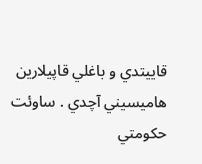قاييتدي و باغلي قاپيلارين هاميسيني آچدي . ساوئت حکومتي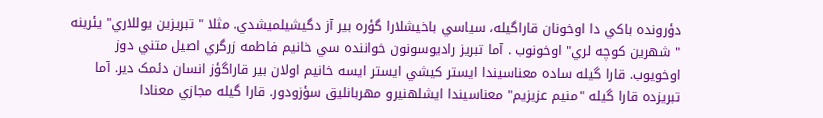دؤرونده باکي دا اوخونان قاراگيله، سياسي باخيشلارا گؤره بير آز دگيشيلميشدي. مثلا " تبريزين يوللاري" يئرينه " شهرين کوچه لري" اوخونوب . آما تبريز راديوسونون خواننده سي خانيم فاطمه زرگري اصيل متني دوز اوخويوب. قارا گيله ساده معناسيندا ايستر کيشي ايستر ايسه خانيم اولان بير قاراگؤز انسان دئمک دير. آما تبريزده قارا گيله "منيم عزيزيم" معناسيندا ايشلهنيرو مهربانليق سؤزودور. قارا گيله مجازي معنادا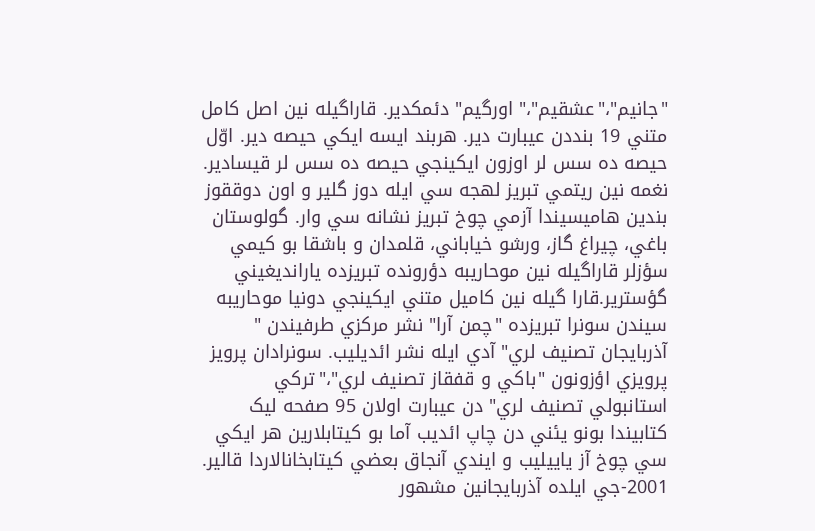"جانيم"،"عشقيم"،" اورگيم" دئمکدير. قاراگيله نين اصل کامل متني 19 بنددن عيبارت دير. هربند ايسه ايکي حيصه دير. اوّل حيصه ده سس لر اوزون ايکينجي حيصه ده سس لر قيسادير. نغمه نين ريتمي تبريز لهجه سي ايله دوز گلير و اون دوققوز بندين هاميسيندا آزمي چوخ تبريز نشانه سي وار. گولوستان باغي، چيراغ گاز، ورشو خياباني، قلمدان و باشقا بو کيمي سؤزلر قاراگيله نين موحاريبه دؤرونده تبريزده يارانديغيني گؤسترير.قارا گيله نين کاميل متني ايکينجي دونيا موحاريبه سيندن سونرا تبريزده "چمن آرا" نشر مرکزي طرفيندن " آذربايجان تصنيف لري" آدي ايله نشر ائديليب. سونرادان پرويز پرويزي اؤزونون "باکي و قفقاز تصنيف لري"،"ترکي استانبولي تصنيف لري" دن عيبارت اولان 95 صفحه ليک کتابيندا بونو يئني دن چاپ ائديب آما بو کيتابلارين هر ايکي سي چوخ آز ياييليب و ايندي آنجاق بعضي کيتابخانالاردا قالير. 2001-جي ايلده آذربايجانين مشهور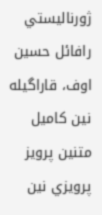ژورناليستي رافائل حسين اوف، قاراگيله نين کاميل متنين پرويز پرويزي نين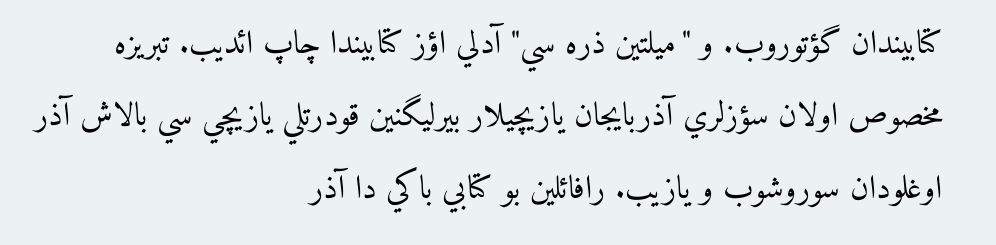کتابيندان گؤتوروب. و "ميلتين ذره سي" آدلي اؤز کتابيندا چاپ ائديب. تبريزه مخصوص اولان سؤزلري آذربايجان يازيچيلار بيرليگنين قودرتلي يازيچي سي بالاش آذر اوغلودان سوروشوب و يازيب. رافائلين بو کتابي باکي دا آذر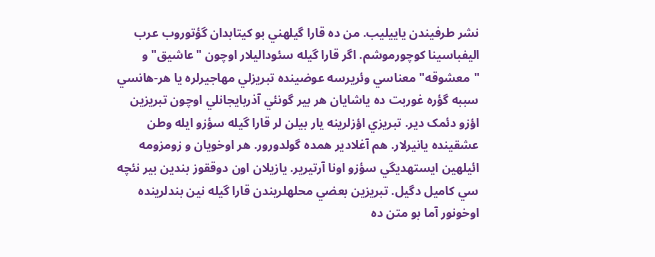نشر طرفيندن ياييليب. من ده قارا گيلهني بو کيتابدان گؤتوروب عرب اليفباسينا کوچورموشم. اگر قارا گيله سئوداليلار اوچون "عاشيق" و "معشوقه" معناسي وئريرسه عوضينده تبريزلي مهاجيرلره يا هر-هانسي سببه گؤره غوربت ده ياشايان هر بير گونئي آذربايجانلي اوچون تبريزين اؤزو دئمک دير. تبريزي اؤزلرينه يار بيلن لر قارا گيله سؤزو ايله وطن عشقينده يانيرلار. هم آغلادير همده گولدورور. هر اوخويان و زومزومه ائيلهين ايستهديگي سؤزو اونا آرتيرير. يازيلان اون دوققوز بندين بير نئچه سي کاميل دگيل. تبريزين بعضي محلهلريندن قارا گيله نين بندلرينده اوخونور آما بو متن ده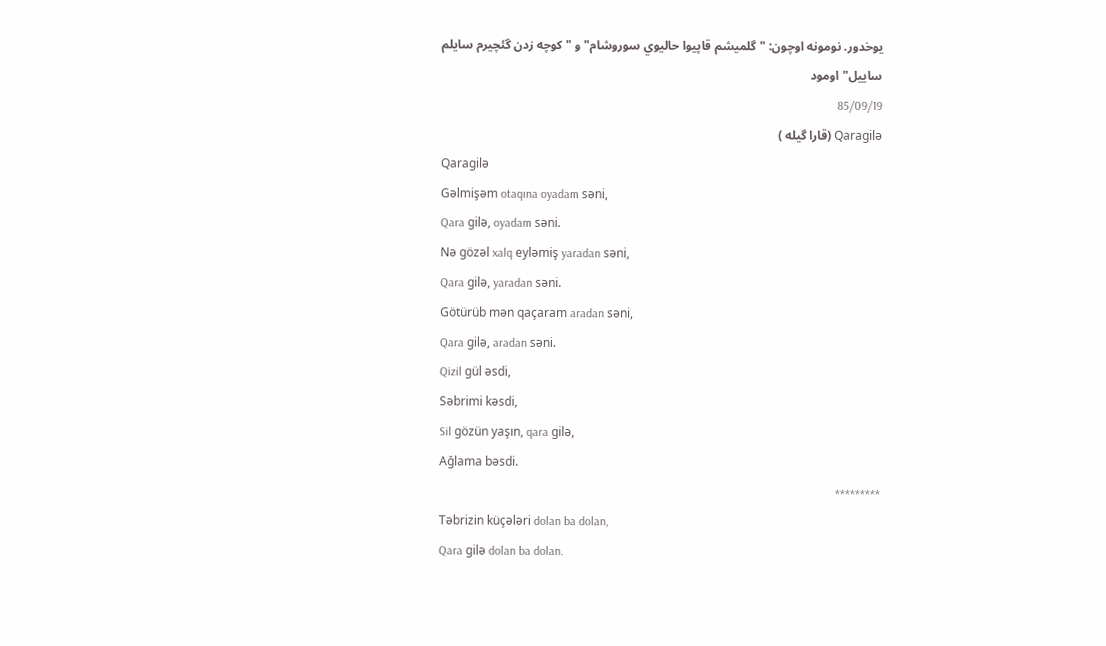يوخدور. نومونه اوچون: " گلميشم قاپيوا حاليوي سوروشام" و " کوچه زدن گئچيرم سايلم ساييل" اومود
85/09/19
Qaragilə (قارا گیله )
Qaragilə
Gəlmişəm otaqına oyadam səni,
Qara gilə, oyadam səni.
Nə gözəl xalq eyləmiş yaradan səni,
Qara gilə, yaradan səni.
Götürüb mən qaçaram aradan səni,
Qara gilə, aradan səni.
Qizil gül əsdi,
Səbrimi kəsdi,
Sil gözün yaşın, qara gilə,
Ağlama bəsdi.
*********
Təbrizin küçələri dolan ba dolan,
Qara gilə dolan ba dolan.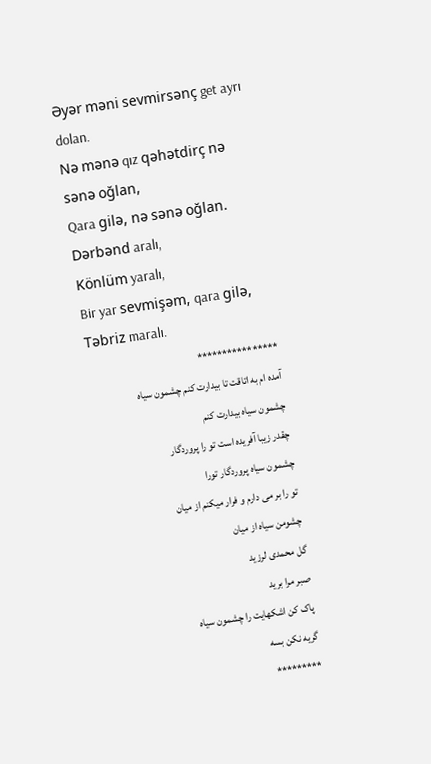Əyər məni sevmirsənç get ayrı dolan.
Nə mənə qız qəhətdirç nə sənə oğlan,
Qara gilə, nə sənə oğlan.
Dərbənd aralı,
Könlüm yaralı,
Bir yar sevmişəm, qara gilə,
Təbriz maralı.
****************
آمده ام به اتاقت تا بیدارت کنم چشمون سیاه
چشمون سیاه بیدارت کنم
چقدر زیبا آفریده است تو را پروردگار
چشمون سیاه پروردگار تورا
تو را بر می دارم و فرار میکنم از میان
چشومن سیاه از میان
گل محمدی لرزید
صبر مرا برید
پاک کن اشکهایت را چشمون سیاه
گریه نکن بسه
*********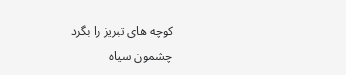کوچه های تبریز را بگرد چشمون سیاه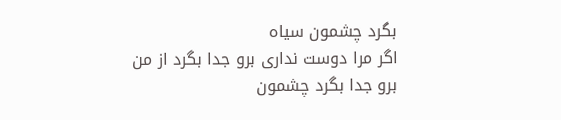بگرد چشمون سیاه
اگر مرا دوست نداری برو جدا بگرد از من
برو جدا بگرد چشمون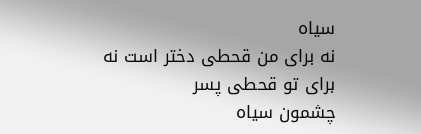سیاه
نه برای من قحطی دختر است نه برای تو قحطی پسر
چشمون سیاه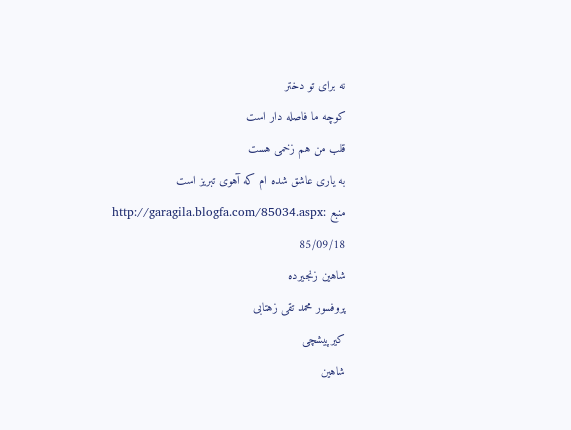نه برای تو دختر
کوچه ما فاصله دار است
قلب من هم زخمی هست
به یاری عاشق شده ام که آهوی تبریز است
منبع :http://garagila.blogfa.com/85034.aspx
85/09/18
شاهین زنجیرده
پروفسور محمد تقی زهتابی
کیرپیشچی
شاهین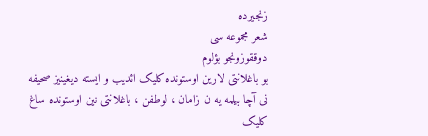زنجیرده
شعر مجموعه سی
دوققوزونجو بؤلوم
بو باغلانتی لارین اوستونده کلیک ائدیب و ایسته دیغینیز صحیفه نی آچا بیلمه یه ن زامان ، لوطفن ، باغلانتی نین اوستونده ساغ کلیک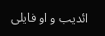ائدیب و او فایلی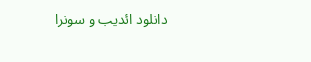دانلود ائدیب و سونرا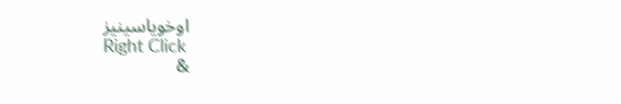اوخویاسینیز
Right Click
&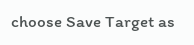choose Save Target as